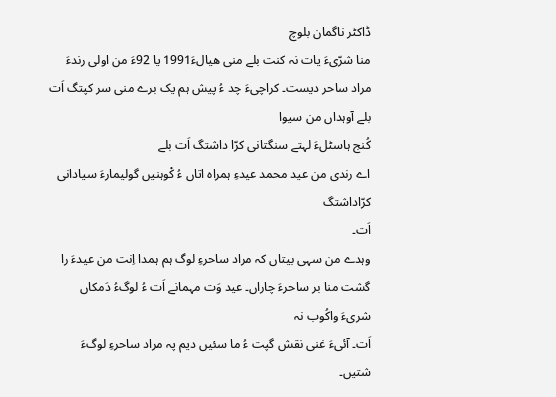ڈاکٹر ناگمان بلوچ
منا شرّیءَ یات نہ کنت بلے منی ھیالءَ1991 یا 92ءَ من اولی رندءَ
مراد ساحر دیست۔ کراچیءَ چد ءُ پیش ہم یک برے منی سر کپتگ اَت بلے آوہداں من سیوا
کُنج ہاسٹلءَ لہتے سنگتانی کرّا داشتگ اَت بلے
اے رندی من عید محمد عیدءِ ہمراہ اتاں ءُ کْوہنیں گولیمارءَ سیادانی کرّاداشتگ
اَت۔
وہدے من سہی بیتاں کہ مراد ساحرءِ لوگ ہم ہمدا اِنت من عیدءَ را
گشت منا بر ساحرءَ چاراں۔ عید وَت مہمانے اَت ءُ لوگءُ دَمکاں شریءَ واکُوب نہ
اَت۔ آئیءَ غنی نقش گپت ءُ ما سئیں دیم پہ مراد ساحرءِ لوگءَ شتیں۔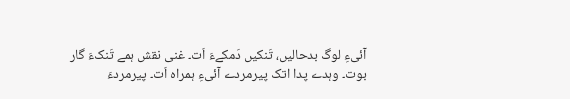آئیءِ لوگ بدحالیں، تَنکیں دَمکےءَ اَت۔ غنی نقش ہمے تَنکءَ گار
بوت۔ وہدے پدا اتک پیرمردے آئیءِ ہمراہ اَت۔ پیرمردءَ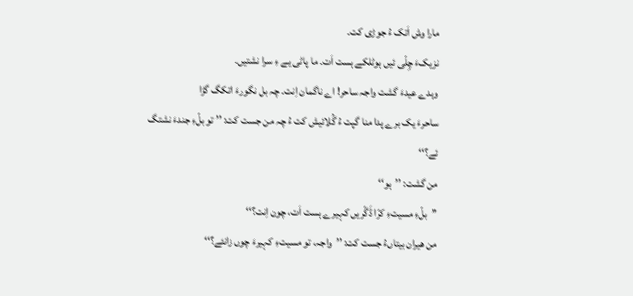مارا وش اَتک ءُ جوڑی کت۔
نزیکءَ چِلّی ئیں ہوٹلکے ہست اَت۔ ما پاٹی یے ءِ سرا نشتیں۔
وہدے عیدءَ گشت واجہ ساحر! اے ناگمان اِنت۔ چہ بل نگورءَ اتکگ گڑا
ساحرءَ یک برے پدا منا گپت ءُ گُلائیش کت ءُ چہ من جست کت: ’’ تو بلّءِ جندءَ نشتگ
ئے؟‘‘
من گشت: ’’ہو‘‘
’’بلّءِ مسیتءِ کرّا ڈَگّریں کہیرے ہست اَت، چون اِنت؟‘‘
من ھیران بیتاںءُ جست کت: ’’واجہ، تو مسیتءِ کہیرءَ چوں زانئے؟‘‘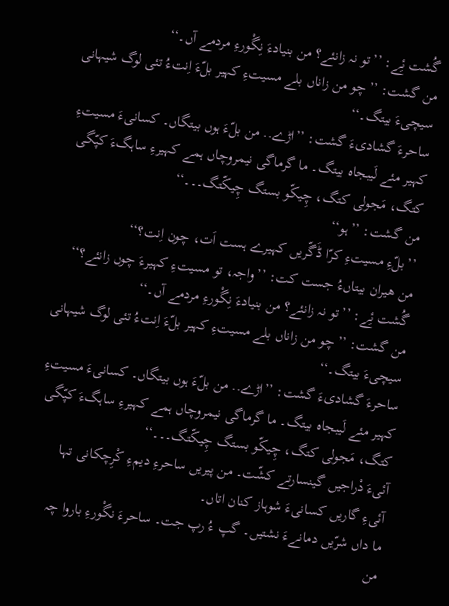گُشت ئِے: ’’تو نہ زانئے؟ من بنیادءَ نِگْورءِ مردمے آں۔‘‘
من گشت: ’’چو من زاناں بلے مسیتءِ کہیر بلّءَ اِنتءُ تئی لوگ شیہانی سیچیءَ بیتگ۔‘‘
ساحرءَ گشادیءَ گشت: ’’اڑے.. من بلّءَ ہوں بیتگاں۔ کسانیءَ مسیتءِ کہیر مئے لَیبجاہ بیتگ۔ ما گرماگی نیمروچاں ہمے کہیرءِ ساہگءَ کپّگی کتگ، مَجولی کتگ، چِیکّو بستگ چِیکّتگ۔۔۔‘‘
من گشت: ’’ہو‘‘
’’بلّءِ مسیتءِ کرّا ڈَگّریں کہیرے ہست اَت، چون اِنت؟‘‘
من ھیران بیتاںءُ جست کت: ’’واجہ، تو مسیتءِ کہیرءَ چوں زانئے؟‘‘
گُشت ئِے: ’’تو نہ زانئے؟ من بنیادءَ نِگْورءِ مردمے آں۔‘‘
من گشت: ’’چو من زاناں بلے مسیتءِ کہیر بلّءَ اِنتءُ تئی لوگ شیہانی سیچیءَ بیتگ۔‘‘
ساحرءَ گشادیءَ گشت: ’’اڑے.. من بلّءَ ہوں بیتگاں۔ کسانیءَ مسیتءِ کہیر مئے لَیبجاہ بیتگ۔ ما گرماگی نیمروچاں ہمے کہیرءِ ساہگءَ کپّگی کتگ، مَجولی کتگ، چِیکّو بستگ چِیکّتگ۔۔۔‘‘
آئیءَ دْراجیں گینسارتے کشّت۔ من پیریں ساحرءِ دیمءِ کْرِچکانی تہا
آئیءِ گاریں کسانیءَ شوہاز کنان اتاں۔
ما داں شرّیں دمانےءَ نشتیں۔ گپ ءُ رپ جت۔ ساحرءَ نگْورءِ باروا چہ
من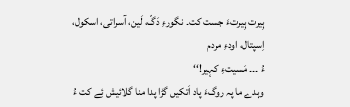ہِیرت ہِیرتءَ جست کت۔ نگورءِ دَگّ، لَین، آسراتی، اسکول، اِسپتال، اودءِ مردم
ءُ ۔۔۔ مَسیتءِ کہیر!‘‘
وہدے ما پہ روگءَ پاد اَتکیں گڑا پدا منا گلائیش ئِے کت ءُ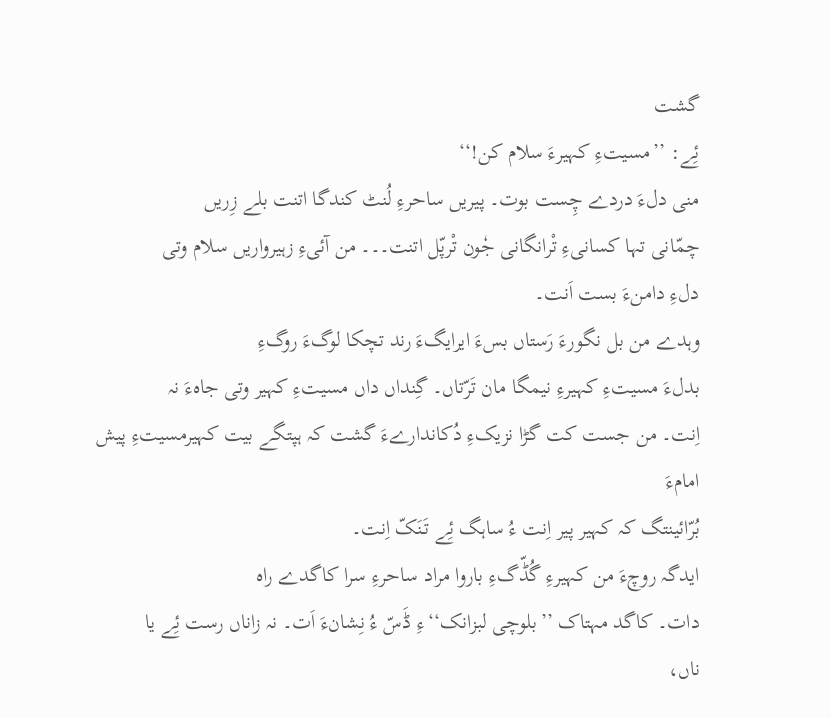گشت
ئِے: ’’مسیتءِ کہیرءَ سلام کن!‘‘
منی دلءَ دردے چِست بوت۔ پیریں ساحرءِ لُنٹ کندگا اتنت بلے زِریں
چمّانی تہا کسانیءِ تْرانگانی جٗون تْرپّل اتنت۔۔۔ من آئیءِ زہیرواریں سلام وتی
دلءِ دامنءَ بست اَنت۔
وہدے من بل نگورءَ رَستاں بسءَ ایرایگءَ رند تچکا لوگءَ روگءِ
بدلءَ مسیتءِ کہیرءِ نیمگا مان تَرّتاں۔ گِنداں داں مسیتءِ کہیر وتی جاہءَ نہ
اِنت۔ من جست کت گڑا نزیکءِ دُکاندارےءَ گشت کہ ہپتگے بیت کہیرمسیتءِ پیش امامءَ
بُرّائینتگ کہ کہیر پیر اِنت ءُ ساہگ ئِے تَنَکّ اِنت۔
ایدگہ روچءَ من کہیرءِ گُڈّگءِ باروا مراد ساحرءِ سرا کاگدے راہ
دات۔ کاگد مہتاک ’’بلوچی لبزانک‘‘ءِ ڈَسّ ءُ نِشانءَ اَت۔ نہ زاناں رست ئِے یا
ناں،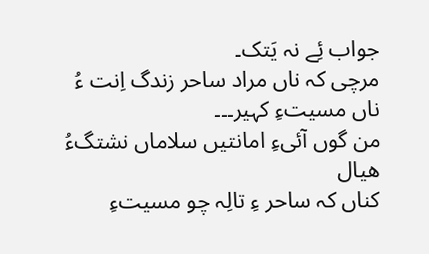جواب ئِے نہ یَتک۔
مرچی کہ ناں مراد ساحر زندگ اِنت ءُ ناں مسیتءِ کہیر۔۔۔
من گوں آئیءِ امانتیں سلاماں نشتگءُ ھیال
کناں کہ ساحر ءِ تالِہ چو مسیتءِ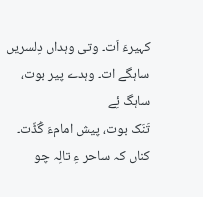کہیرءَ اَت۔ وتی وہداں دِلسریں ساہگے ات۔ وہدے پیر بوت، ساہگ ئِے
تَنَک بوت، پیش امامءَ گُڈّت۔
کناں کہ ساحر ءِ تالِہ چو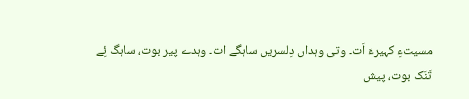مسیتءِ کہیرءَ اَت۔ وتی وہداں دِلسریں ساہگے ات۔ وہدے پیر بوت، ساہگ ئِے
تَنَک بوت، پیش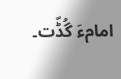امامءَ گُڈّت۔